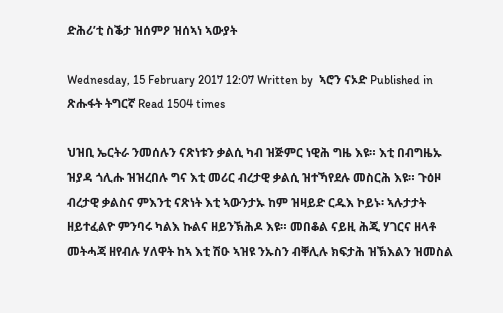ድሕሪ’ቲ ስቕታ ዝሰምዖ ዝሰኣነ ኣውያት

Wednesday, 15 February 2017 12:07 Written by  ኣሮን ናኦድ Published in ጽሑፋት ትግርኛ Read 1504 times

ህዝቢ ኤርትራ ንመሰሉን ናጽነቱን ቃልሲ ካብ ዝጅምር ነዊሕ ግዜ እዩ። እቲ በብግዜኡ ዝያዳ ጎሊሑ ዝዝረበሉ ግና እቲ መሪር ብረታዊ ቃልሲ ዝተኻየደሉ መስርሕ እዩ። ጉዕዞ ብረታዊ ቃልስና ምእንቲ ናጽነት እቲ ኣውንታኡ ከም ዝዛይድ ርዱእ ኮይኑ፡ ኣሉታታት ዘይተፈልዮ ምንባሩ ካልእ ኩልና ዘይንኽሕዶ እዩ። መበቆል ናይዚ ሕጂ ሃገርና ዘላቶ መትሓጃ ዘየብሉ ሃለዋት ከኣ እቲ ሽዑ ኣዝዩ ንኡስን ብቐሊሉ ክፍታሕ ዝኽእልን ዝመስል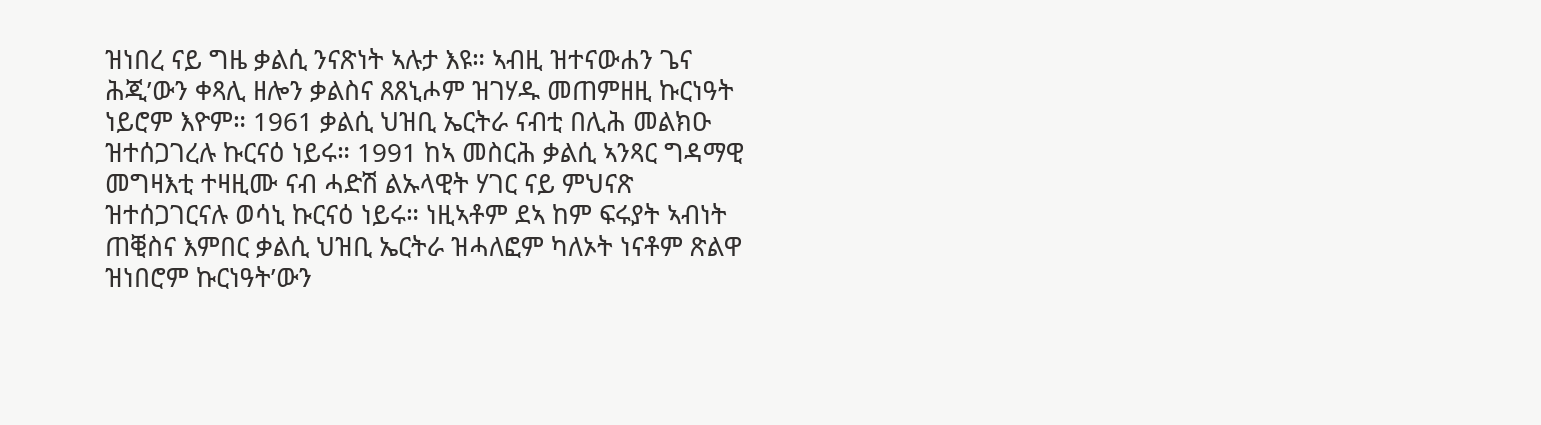ዝነበረ ናይ ግዜ ቃልሲ ንናጽነት ኣሉታ እዩ። ኣብዚ ዝተናውሐን ጌና ሕጂ’ውን ቀጻሊ ዘሎን ቃልስና ጸጸኒሖም ዝገሃዱ መጠምዘዚ ኩርነዓት ነይሮም እዮም። 1961 ቃልሲ ህዝቢ ኤርትራ ናብቲ በሊሕ መልክዑ ዝተሰጋገረሉ ኩርናዕ ነይሩ። 1991 ከኣ መስርሕ ቃልሲ ኣንጻር ግዳማዊ መግዛእቲ ተዛዚሙ ናብ ሓድሽ ልኡላዊት ሃገር ናይ ምህናጽ ዝተሰጋገርናሉ ወሳኒ ኩርናዕ ነይሩ። ነዚኣቶም ደኣ ከም ፍሩያት ኣብነት ጠቒስና እምበር ቃልሲ ህዝቢ ኤርትራ ዝሓለፎም ካለኦት ነናቶም ጽልዋ ዝነበሮም ኩርነዓት’ውን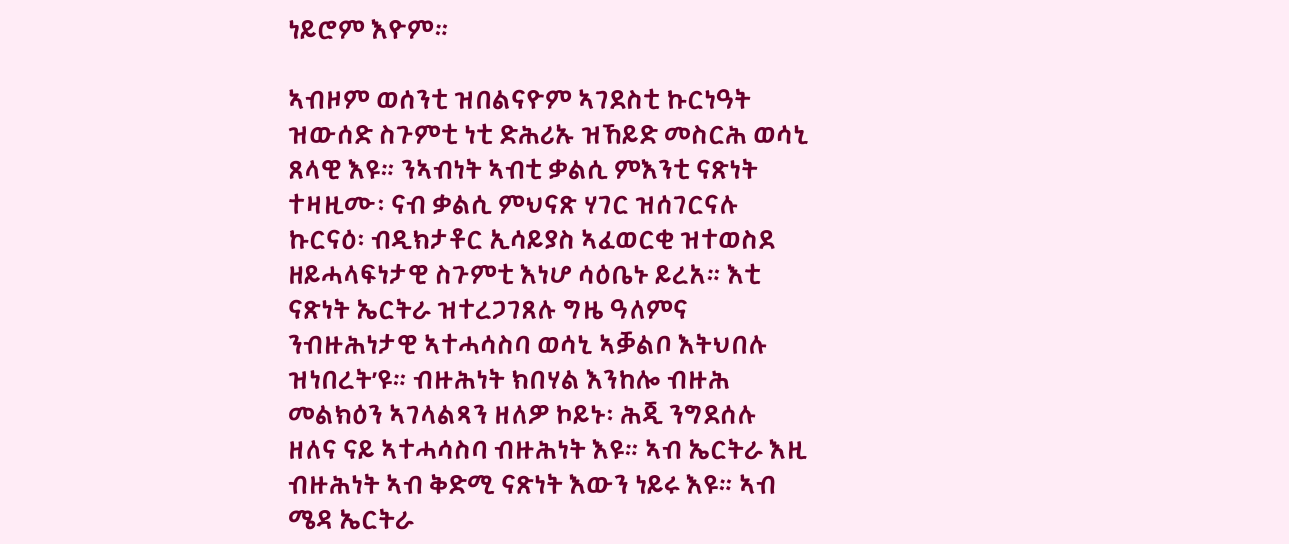ነይሮም እዮም።

ኣብዞም ወሰንቲ ዝበልናዮም ኣገደስቲ ኩርነዓት ዝውሰድ ስጉምቲ ነቲ ድሕሪኡ ዝኸይድ መስርሕ ወሳኒ ጸላዊ እዩ። ንኣብነት ኣብቲ ቃልሲ ምእንቲ ናጽነት ተዛዚሙ፡ ናብ ቃልሲ ምህናጽ ሃገር ዝሰገርናሉ ኩርናዕ፡ ብዲክታቶር ኢሳይያስ ኣፈወርቂ ዝተወስደ  ዘይሓላፍነታዊ ስጉምቲ እነሆ ሳዕቤኑ ይረአ። እቲ ናጽነት ኤርትራ ዝተረጋገጸሉ ግዜ ዓለምና ንብዙሕነታዊ ኣተሓሳስባ ወሳኒ ኣቓልቦ እትህበሉ ዝነበረት’ዩ። ብዙሕነት ክበሃል እንከሎ ብዙሕ መልክዕን ኣገላልጻን ዘለዎ ኮይኑ፡ ሕጂ ንግደሰሉ ዘለና ናይ ኣተሓሳስባ ብዙሕነት እዩ። ኣብ ኤርትራ እዚ ብዙሕነት ኣብ ቅድሚ ናጽነት እውን ነይሩ እዩ። ኣብ ሜዳ ኤርትራ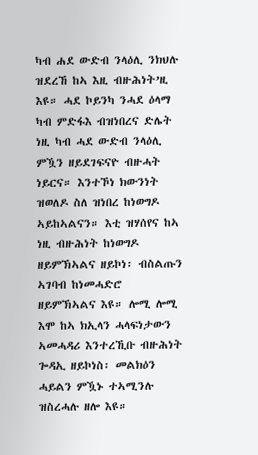ካብ ሐደ ውድብ ንላዕሊ ንክህሉ ዝደረኸ ከኣ እዚ ብዙሕነት’ዚ እዩ። ሓደ ኮይንካ ንሓደ ዕላማ ካብ ምድፋእ ብዝነበረና ድሌት ነዚ ካብ ሓደ ውድብ ንላዕሊ ምዃን ዘይደገፍናዮ ብዙሓት ነይርና። እንተኾነ ክውንነት ዝወለዶ ስለ ዝነበረ ከነወግዶ ኣይከኣልናን። እቲ ዝሃሰየና ከኣ ነዚ ብዙሕነት ከነወግዶ ዘይምኽኣልና ዘይኮነ፡ ብስልጡን ኣገባብ ከነመሓድሮ ዘይምኽኣልና እዩ። ሎሚ ሎሚ እሞ ከኣ ክኢላን ሓላፍነታውን ኣመሓዳሪ እንተረኺቡ ብዙሕነት ጐዳኢ ዘይኮነስ፡ መልክዕን ሓይልን ምዃኑ ተኣሚንሉ ዝስረሓሉ ዘሎ እዩ።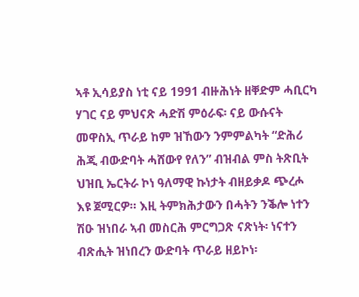ኣቶ ኢሳይያስ ነቲ ናይ 1991 ብዙሕነት ዘቐድም ሓቢርካ ሃገር ናይ ምህናጽ ሓድሽ ምዕራፍ፡ ናይ ውሱናት መዋስኢ ጥራይ ከም ዝኸውን ንምምልካት “ድሕሪ ሕጂ ብውድባት ሓሸውየ የለን” ብዝብል ምስ ትጽቢት ህዝቢ ኤርትራ ኮነ ዓለማዊ ኩነታት ብዘይቃዶ ጭረሖ እዩ ጀሚርዎ። እዚ ትምክሕታውን በሓትን ንቕሎ ነተን ሽዑ ዝነበራ ኣብ መስርሕ ምርግጋጽ ናጽነት፡ ነናተን ብጽሒት ዝነበረን ውድባት ጥራይ ዘይኮነ፡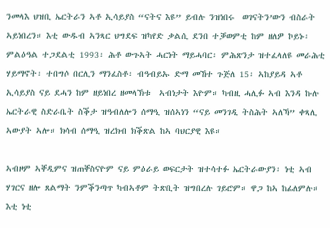ንመላእ ህዝቢ ኤርትራን ኣቶ ኢሳይያስ “ናትና እዩ” ይብሉ ንዝነበሩ  ወገናትን’ውን ብስራት ኣይነበረን። እቲ ውዱብ ኣንጻር ህግደፍ ዝካየድ ቃልሲ ደንበ ተቓወምቲ ከም ዘለዎ ኮይኑ፡ ምልዕዓል ተጋደልቲ 1993፡ ሕቶ ውጉኣት ሓርነት ማይሓባር፡ ምሕጽንታ ዝተፈላለዩ መራሕቲ ሃይማኖት፡ ተበግሶ በርሊን ማንፈስቶ፡ ብዓብይኡ ድማ መኸተ ጉጅለ 15፡ ኣከያይዳ ኣቶ ኢሳይያስ ናይ ደሓን ከም ዘይነበረ ዘመላኽቱ  ኣብነታት እዮም። ካብዚ ሓሊፉ ኣብ እንዳ ኩሉ ኤርትራዊ ስድራቤት ስቕታ ዝዓብለሎን ሰማዒ ዝሰኣነን “ናይ መንገዲ ትስሕት ኣለኻ” ቀጻሊ ኣውያት ኣሎ። ክሳብ ሰማዒ ዝረክብ ክቕጽል ከኣ ባህርያዊ እዩ።

ኣብዞም ኣቐዲምና ዝጠቐስናዮም ናይ ምዕራይ ወፍርታት ዝተሳተፉ ኤርትራውያን፡ ነቲ ኣብ ሃገርና ዘሎ ጸልማት ንምቕንጣጥ ካብኣቶም ትጽቢት ዝግበረሉ ገይሮም። ዋጋ ከኣ ከፊለምሉ። እቲ ነቲ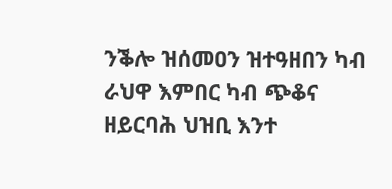ንቕሎ ዝሰመዐን ዝተዓዘበን ካብ ራህዋ እምበር ካብ ጭቆና ዘይርባሕ ህዝቢ እንተ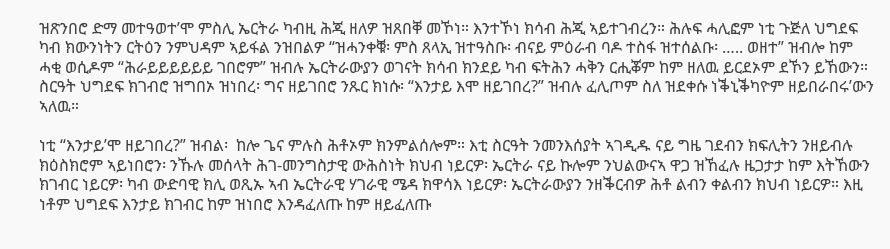ዝጽንበሮ ድማ መተዓወተ’ሞ ምስሊ ኤርትራ ካብዚ ሕጂ ዘለዎ ዝጸበቐ መኾነ። እንተኾነ ክሳብ ሕጂ ኣይተገብረን። ሕሉፍ ሓሊፎም ነቲ ጉጅለ ህግደፍ ካብ ክውንነትን ርትዕን ንምህዳም ኣይፋል ንዝበልዎ “ዝሓንቀቑ፡ ምስ ጸላኢ ዝተዓስቡ፡ ብናይ ምዕራብ ባዶ ተስፋ ዝተሰልቡ፡ ….. ወዘተ” ዝብሎ ከም ሓቂ ወሲዶም “ሕራይይይይይይ ገበሮም” ዝብሉ ኤርትራውያን ወገናት ክሳብ ክንደይ ካብ ፍትሕን ሓቅን ርሒቖም ከም ዘለዉ ይርደኦም ደኾን ይኸውን። ስርዓት ህግደፍ ክገብሮ ዝግበኦ ዝነበረ፡ ግና ዘይገበሮ ንጹር ክነሱ፡ “እንታይ እሞ ዘይገበረ?” ዝብሉ ፈሊጦም ስለ ዝደቀሱ ነቕኒቕካዮም ዘይበራበሩ’ውን ኣለዉ።

ነቲ “እንታይ’ሞ ዘይገበረ?” ዝብል፡  ከሎ ጌና ምሉስ ሕቶኦም ክንምልሰሎም። እቲ ስርዓት ንመንእሰያት ኣገዲዱ ናይ ግዜ ገደብን ክፍሊትን ንዘይብሉ ክዕስክሮም ኣይነበሮን፡ ንኹሉ መሰላት ሕገ-መንግስታዊ ውሕስነት ክህብ ነይርዎ፡ ኤርትራ ናይ ኩሎም ንህልውናኣ ዋጋ ዝኸፈሉ ዜጋታታ ከም እትኸውን ክገብር ነይርዎ፡ ካብ ውድባዊ ክሊ ወጺኡ ኣብ ኤርትራዊ ሃገራዊ ሜዳ ክዋሳእ ነይርዎ፡ ኤርትራውያን ንዘቕርብዎ ሕቶ ልብን ቀልብን ክህብ ነይርዎ። እዚ ነቶም ህግደፍ እንታይ ክገብር ከም ዝነበሮ እንዳፈለጡ ከም ዘይፈለጡ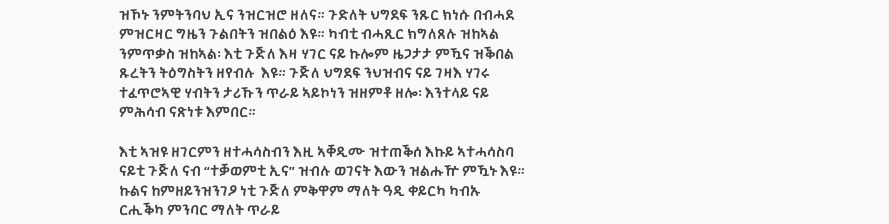ዝኾኑ ንምትንባህ ኢና ንዝርዝሮ ዘለና። ጉድለት ህግደፍ ንጹር ክነሱ በብሓደ ምዝርዛር ግዜን ጉልበትን ዝበልዕ እዩ። ካብቲ ብሓጺር ክግለጸሉ ዝከኣል ንምጥቃስ ዝከኣል፡ እቲ ጉጅለ እዛ ሃገር ናይ ኩሎም ዜጋታታ ምዃና ዝቕበል ጹረትን ትዕግስትን ዘየብሉ  እዩ። ጉጅለ ህግደፍ ንህዝብና ናይ ገዛእ ሃገሩ ተፈጥሮኣዊ ሃብትን ታሪኹን ጥራይ ኣይኮነን ዝዘምቶ ዘሎ፡ እንተላይ ናይ ምሕሳብ ናጽነቱ እምበር።

እቲ ኣዝዩ ዘገርምን ዘተሓሳስብን እዚ ኣቐዲሙ ዝተጠቕሰ እኩይ ኣተሓሳስባ ናይቲ ጉጅለ ናብ “ተቓወምቲ ኢና” ዝብሉ ወገናት እውን ዝልሑዅ ምዃኑ እዩ። ኩልና ከምዘይንዝንገዖ ነቲ ጉጅለ ምቅዋም ማለት ዓዲ ቀይርካ ካብኡ ርሒቕካ ምንባር ማለት ጥራይ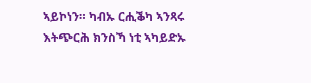ኣይኮነን። ካብኡ ርሒቕካ ኣንጻሩ እትጭርሕ ክንስኻ ነቲ ኣካይድኡ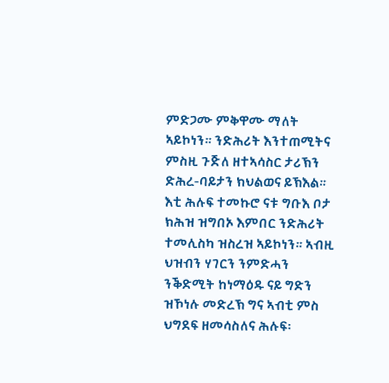ምድጋሙ ምቅዋሙ ማለት ኣይኮነን። ንድሕሪት እንተጠሚትና ምስዚ ጉጅለ ዘተኣሳስር ታሪኽን ድሕረ-ባይታን ክህልወና ይኽእል። እቲ ሕሉፍ ተመኩሮ ናቱ ግቡእ ቦታ ክሕዝ ዝግበኦ እምበር ንድሕሪት ተመሊስካ ዝስረዝ ኣይኮነን። ኣብዚ ህዝብን ሃገርን ንምድሓን ንቕድሚት ከነማዕዱ ናይ ግድን ዝኾነሉ መድረኽ ግና ኣብቲ ምስ ህግደፍ ዘመሳስለና ሕሉፍ፡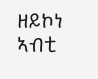ዘይኮነ ኣብቲ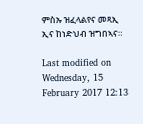ምስኡ ዝፈላልየና መጻኢ ኢና ከነድህብ ዝግበኣና።

Last modified on Wednesday, 15 February 2017 12:13